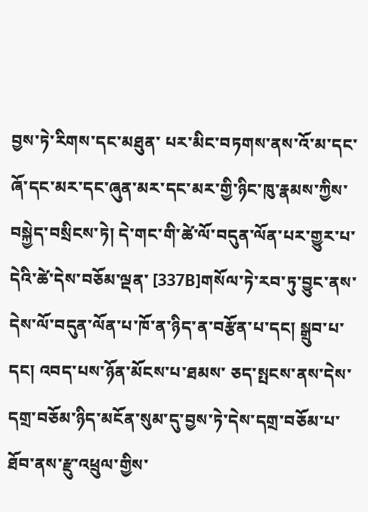བྱས་ཏེ་རིགས་དང་མཐུན་ པར་མིང་བཏགས་ནས་འོ་མ་དང་ཞོ་དང་མར་དང་ཞུན་མར་དང་མར་གྱི་ཉིང་ཁུ་རྣམས་ཀྱིས་བསྐྱེད་བསྲིངས་ཏེ། དེ་གང་གི་ཚེ་ལོ་བདུན་ལོན་པར་གྱུར་པ་དེའི་ཚེ་དེས་བཅོམ་ལྡན་ [337B]གསོལ་ཏེ་རབ་ཏུ་བྱུང་ནས་དེས་ལོ་བདུན་ལོན་པ་ཁོ་ན་ཉིད་ན་བརྩོན་པ་དང། སྒྲུབ་པ་དང། འབད་པས་ཉོན་མོངས་པ་ཐམས་ ཅད་སྤངས་ནས་དེས་དགྲ་བཅོམ་ཉིད་མངོན་སུམ་དུ་བྱས་ཏེ་དེས་དགྲ་བཅོམ་པ་ཐོབ་ནས་རྫུ་འཕྲུལ་གྱིས་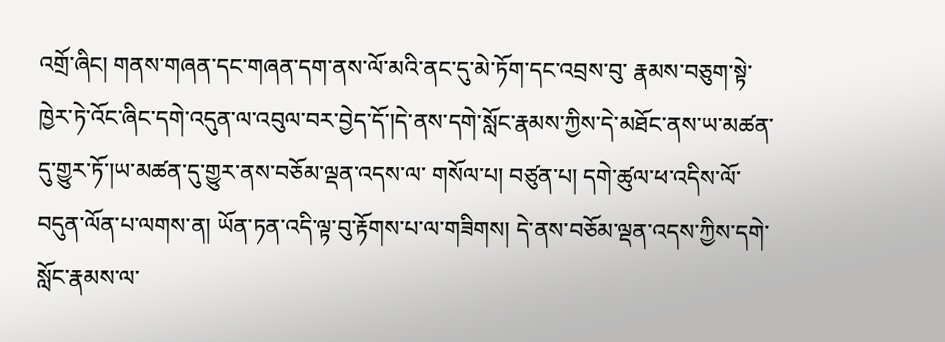འགྲོ་ཞིང། གནས་གཞན་དང་གཞན་དག་ནས་ལོ་མའི་ནང་དུ་མེ་ཏོག་དང་འབྲས་བུ་ རྣམས་བཅུག་སྟེ་ཁྱེར་ཏེ་འོང་ཞིང་དགེ་འདུན་ལ་འབུལ་བར་བྱེད་དོ་།དེ་ནས་དགེ་སློང་རྣམས་ཀྱིས་དེ་མཐོང་ནས་ཡ་མཚན་དུ་གྱུར་ཏོ་།ཡ་མཚན་དུ་གྱུར་ནས་བཅོམ་ལྡན་འདས་ལ་ གསོལ་པ། བཙུན་པ། དགེ་ཚུལ་ཕ་འདིས་ལོ་བདུན་ལོན་པ་ལགས་ན། ཡོན་ཏན་འདི་ལྟ་བུ་རྟོགས་པ་ལ་གཟིགས། དེ་ནས་བཅོམ་ལྡན་འདས་ཀྱིས་དགེ་སློང་རྣམས་ལ་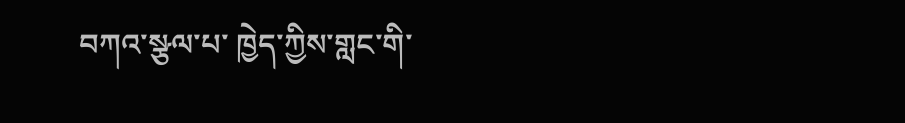བཀའ་སྩལ་པ་ ཁྱེད་ཀྱིས་གླང་གི་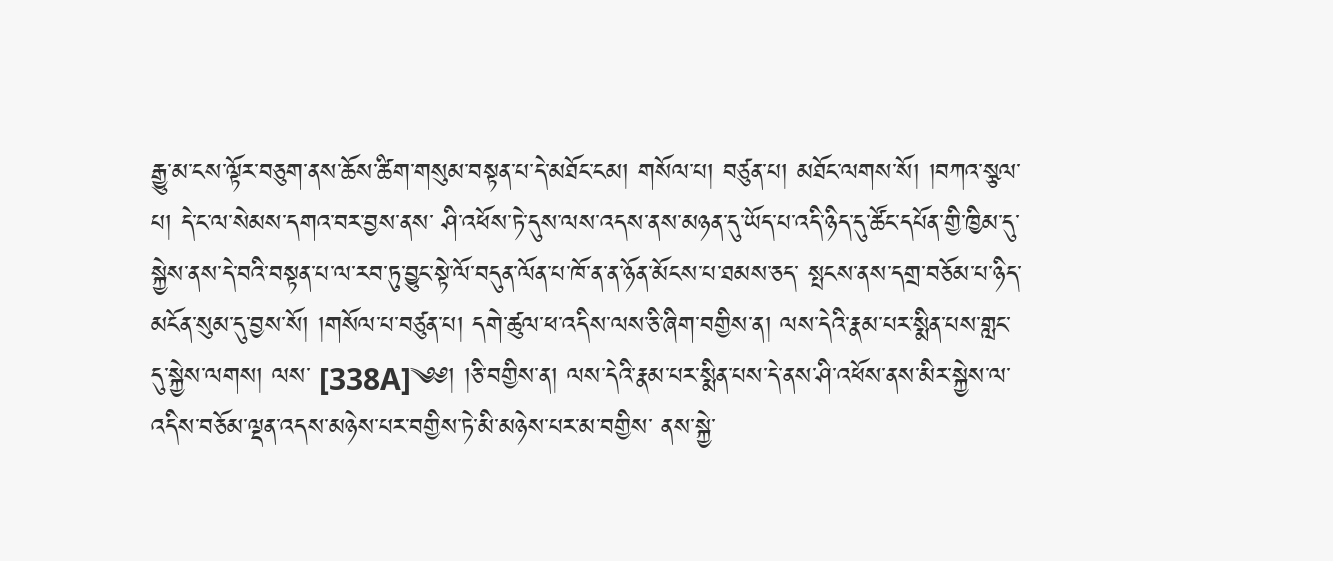རྒྱུ་མ་ངས་ལྟོར་བཅུག་ནས་ཆོས་ཚིག་གསུམ་བསྟན་པ་དེ་མཐོང་ངམ། གསོལ་པ། བཙུན་པ། མཐོང་ལགས་སོ། །བཀའ་སྩལ་པ། དེ་ང་ལ་སེམས་དགའ་བར་བྱས་ནས་ ཤི་འཕོས་ཏེ་དུས་ལས་འདས་ནས་མཉན་དུ་ཡོད་པ་འདི་ཉིད་དུ་ཚོང་དཔོན་གྱི་ཁྱིམ་དུ་སྐྱེས་ནས་དེ་བའི་བསྟན་པ་ལ་རབ་ཏུ་བྱུང་སྟེ་ལོ་བདུན་ལོན་པ་ཁོ་ན་ན་ཉོན་མོངས་པ་ཐམས་ཅད་ སྤངས་ནས་དགྲ་བཅོམ་པ་ཉིད་མངོན་སུམ་དུ་བྱས་སོ། །གསོལ་པ་བཙུན་པ། དགེ་ཚུལ་ཕ་འདིས་ལས་ཅི་ཞིག་བགྱིས་ན། ལས་དེའི་རྣམ་པར་སྨིན་པས་གླང་དུ་སྐྱེས་ལགས། ལས་ [338A]༄༅། །ཅི་བགྱིས་ན། ལས་དེའི་རྣམ་པར་སྨིན་པས་དེ་ནས་ཤི་འཕོས་ནས་མིར་སྐྱེས་ལ་འདིས་བཅོམ་ལྡན་འདས་མཉེས་པར་བགྱིས་ཏེ་མི་མཉེས་པར་མ་བགྱིས་ ནས་སྐྱེ་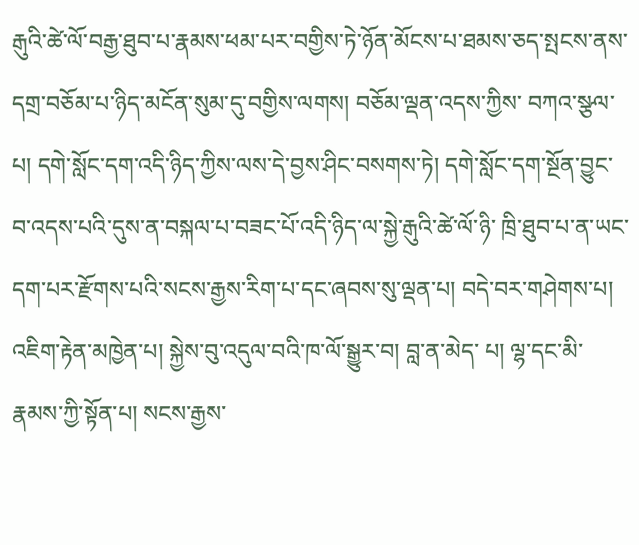རྒུའི་ཚེ་ལོ་བརྒྱ་ཐུབ་པ་རྣམས་ཕམ་པར་བགྱིས་ཏེ་ཉོན་མོངས་པ་ཐམས་ཅད་སྤངས་ནས་དགྲ་བཅོམ་པ་ཉིད་མངོན་སུམ་དུ་བགྱིས་ལགས། བཅོམ་ལྡན་འདས་ཀྱིས་ བཀའ་སྩལ་པ། དགེ་སློང་དག་འདི་ཉིད་ཀྱིས་ལས་དེ་བྱས་ཤིང་བསགས་ཏེ། དགེ་སློང་དག་སྔོན་བྱུང་བ་འདས་པའི་དུས་ན་བསྐལ་པ་བཟང་པོ་འདི་ཉིད་ལ་སྐྱེ་རྒུའི་ཚེ་ལོ་ཉི་ ཁྲི་ཐུབ་པ་ན་ཡང་དག་པར་རྫོགས་པའི་སངས་རྒྱས་རིག་པ་དང་ཞབས་སུ་ལྡན་པ། བདེ་བར་གཤེགས་པ། འཇིག་རྟེན་མཁྱེན་པ། སྐྱེས་བུ་འདུལ་བའི་ཁ་ལོ་སྒྱུར་བ། བླ་ན་མེད་ པ། ལྷ་དང་མི་རྣམས་ཀྱི་སྟོན་པ། སངས་རྒྱས་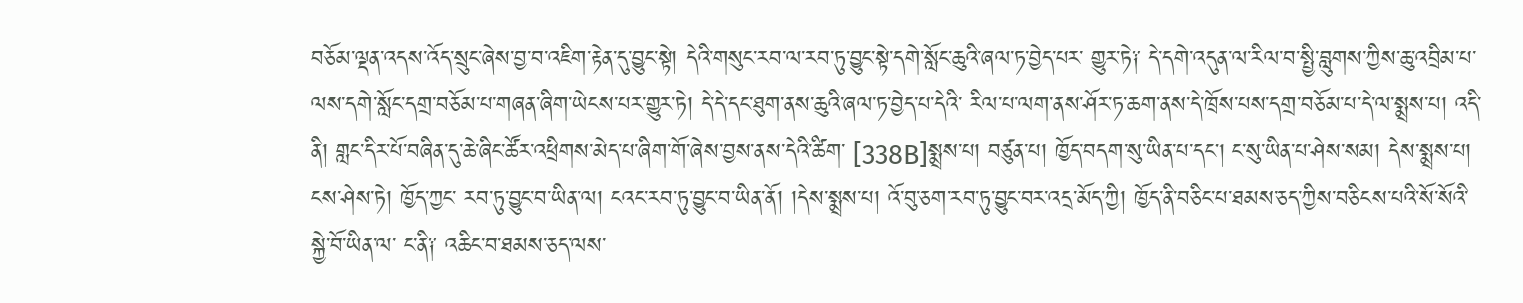བཅོམ་ལྡན་འདས་འོད་སྲུང་ཞེས་བྱ་བ་འཇིག་རྟེན་དུ་བྱུང་སྟེ། དེའི་གསུང་རབ་ལ་རབ་ཏུ་བྱུང་སྟེ་དགེ་སློང་ཆུའི་ཞལ་ཏ་བྱེད་པར་ གྱུར་ཏེ༑ དེ་དགེ་འདུན་ལ་རིལ་བ་སྤྱི་བླུགས་ཀྱིས་ཆུ་འབྲིམ་པ་ལས་དགེ་སློང་དགྲ་བཅོམ་པ་གཞན་ཞིག་ཡེངས་པར་གྱུར་ཏེ། དེ་དེ་དང་ཐུག་ནས་ཆུའི་ཞལ་ཏ་བྱེད་པ་དེའི་ རིལ་པ་ལག་ནས་ཤོར་ཏ་ཆག་ནས་དེ་ཁྲོས་པས་དགྲ་བཅོམ་པ་དེ་ལ་སྨྲས་པ། འདི་ནི། གླང་དིར་པོ་བཞིན་དུ་ཆེ་ཞིང་ཚོར་འཕྲིགས་མེད་པ་ཞིག་གོ་ཞེས་བྱས་ནས་དེའི་ཚིག་ [338B]སྨྲས་པ། བཙུན་པ། ཁྱོད་བདག་སུ་ཡིན་པ་དང། ང་སུ་ཡིན་པ་ཤེས་སམ། དེས་སྨྲས་པ། ངས་ཤེས་ཏེ། ཁྱོད་ཀྱང་ རབ་ཏུ་བྱུང་བ་ཡིན་ལ། ངའང་རབ་ཏུ་བྱུང་བ་ཡིན་ནོ། །དེས་སྨྲས་པ། འོ་བུ་ཅག་རབ་ཏུ་བྱུང་བར་འདྲ་མོད་ཀྱི། ཁྱོད་ནི་བཅིང་པ་ཐམས་ཅད་ཀྱིས་བཅིངས་པའི་སོ་སོའི་སྐྱེ་བོ་ཡིན་ལ་ ང་ནི༑ འཆིང་བ་ཐམས་ཅད་ལས་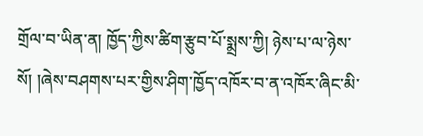གྲོལ་བ་ཡིན་ན། ཁྱོད་ཀྱིས་ཚིག་རྩུབ་པོ་སྨྲས་ཀྱི། ཉེས་པ་ལ་ཉེས་སོ། །ཞེས་བཤགས་པར་གྱིས་ཤིག་ཁྱོད་འཁོར་བ་ན་འཁོར་ཞིང་མི་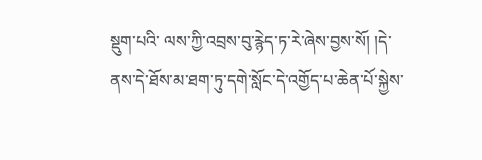སྡུག་པའི་ ལས་ཀྱི་འབྲས་བུ་རྙེད་ཏ་རེ་ཞེས་བྱས་སོ། །དེ་ནས་དེ་ཐོས་མ་ཐག་ཏུ་དགེ་སློང་དེ་འགྱོད་པ་ཆེན་པོ་སྐྱེས་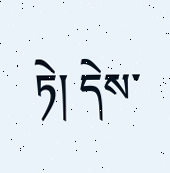ཏེ། དེས་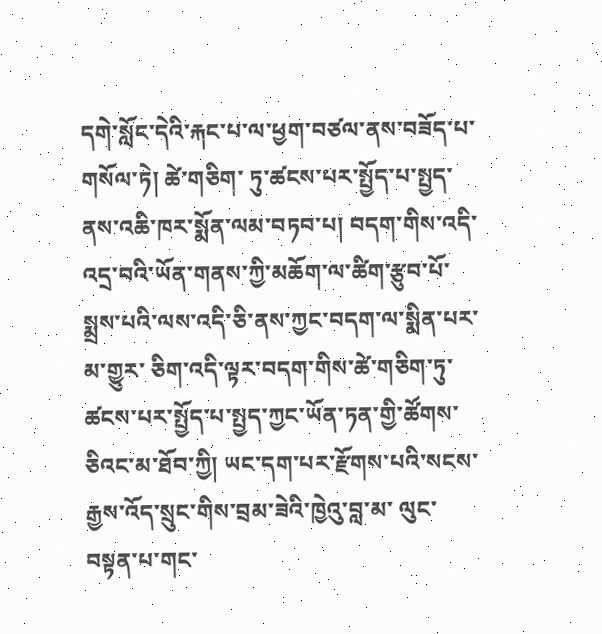དགེ་སློང་དེའི་རྐང་པ་ལ་ཕྱག་བཙལ་ནས་བཟོད་པ་གསོལ་ཏེ། ཚེ་གཅིག་ ཏུ་ཚངས་པར་སྤྱོད་པ་སྤྱད་ནས་འཆི་ཁར་སྨོན་ལམ་བཏབ་པ། བདག་གིས་འདི་འདྲ་བའི་ཡོན་གནས་ཀྱི་མཆོག་ལ་ཚིག་རྩུབ་པོ་སྨྲས་པའི་ལས་འདི་ཅི་ནས་ཀྱང་བདག་ལ་སྨིན་པར་མ་གྱུར་ ཅིག་འདི་ལྟར་བདག་གིས་ཚེ་གཅིག་ཏུ་ཚངས་པར་སྤྱོད་པ་སྤྱད་ཀྱང་ཡོན་ཏན་གྱི་ཚོགས་ཅིའང་མ་ཐོབ་ཀྱི། ཡང་དག་པར་རྫོགས་པའི་སངས་རྒྱས་འོད་སྲུང་གིས་བྲམ་ཟེའི་ཁྱེའུ་བླ་མ་ ལུང་བསྟན་པ་གང་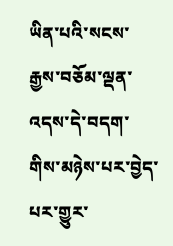ཡིན་པའི་སངས་རྒྱས་བཅོམ་ལྡན་འདས་དེ་བདག་གིས་མཉེས་པར་བྱེད་པར་གྱུར་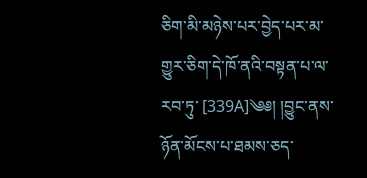ཅིག་མི་མཉེས་པར་བྱེད་པར་མ་གྱུར་ཅིག་དེ་ཁོ་ནའི་བསྟན་པ་ལ་རབ་ཏུ་ [339A]༄༅། །བྱུང་ནས་ཉོན་མོངས་པ་ཐམས་ཅད་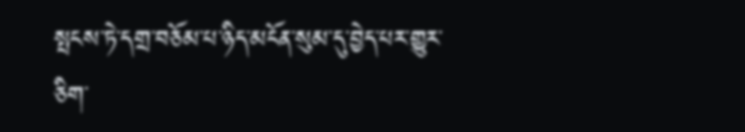སྤངས་ཏེ་དགྲ་བཅོམ་པ་ཉིད་མངོན་སུམ་དུ་བྱེད་པར་གྱུར་ཅིག་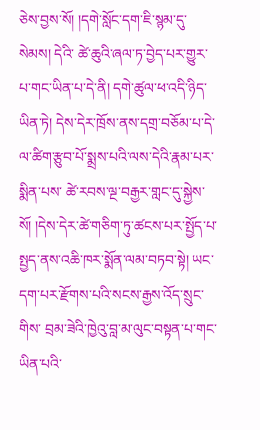ཅེས་བྱས་སོ། །དགེ་སློང་དག་ཇི་སྙམ་དུ་སེམས། དེའི་ ཚེ་ཆུའི་ཞལ་ཏ་བྱེད་པར་གྱུར་པ་གང་ཡིན་པ་དེ་ནི། དགེ་ཚུལ་ཕ་འདི་ཉིད་ཡིན་ཏེ། དེས་དེར་ཁྲོས་ནས་དགྲ་བཅོམ་པ་དེ་ལ་ཚིག་རྩུབ་པོ་སྨྲས་པའི་ལས་དེའི་རྣམ་པར་སྨིན་པས་ ཚེ་རབས་ལྔ་བརྒྱར་གླང་དུ་སྐྱེས་སོ། །དེས་དེར་ཚེ་གཅིག་ཏུ་ཚངས་པར་སྤྱོད་པ་སྤྱད་ནས་འཆི་ཁར་སྨོན་ལམ་བཏབ་སྟེ། ཡང་དག་པར་རྫོགས་པའི་སངས་རྒྱས་འོད་སྲུང་གིས་ བྲམ་ཟེའི་ཁྱེའུ་བླ་མ་ལུང་བསྟན་པ་གང་ཡིན་པའི་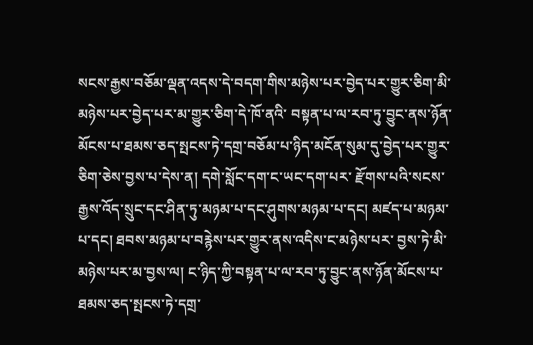སངས་རྒྱས་བཅོམ་ལྡན་འདས་དེ་བདག་གིས་མཉེས་པར་བྱེད་པར་གྱུར་ཅིག་མི་མཉེས་པར་བྱེད་པར་མ་གྱུར་ཅིག་དེ་ཁོ་ནའི་ བསྟན་པ་ལ་རབ་ཏུ་བྱུང་ནས་ཉོན་མོངས་པ་ཐམས་ཅད་སྤངས་ཏེ་དགྲ་བཅོམ་པ་ཉིད་མངོན་སུམ་དུ་བྱེད་པར་གྱུར་ཅིག་ཅེས་བྱས་པ་དེས་ན། དགེ་སློང་དག་ང་ཡང་དག་པར་ རྫོགས་པའི་སངས་རྒྱས་འོད་སྲུང་དང་ཤིན་ཏུ་མཉམ་པ་དང་ཤུགས་མཉམ་པ་དང། མཛད་པ་མཉམ་པ་དང། ཐབས་མཉམ་པ་བརྙེས་པར་གྱུར་ནས་འདིས་ང་མཉེས་པར་ བྱས་ཏེ་མི་མཉེས་པར་མ་བྱས་ལ། ང་ཉིད་ཀྱི་བསྟན་པ་ལ་རབ་ཏུ་བྱུང་ནས་ཉོན་མོངས་པ་ཐམས་ཅད་སྤངས་ཏེ་དགྲ་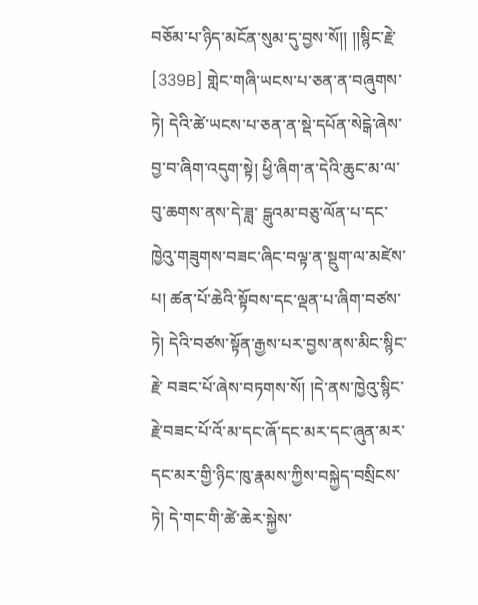བཅོམ་པ་ཉིད་མངོན་སུམ་དུ་བྱས་སོ།། །།སྙིང་རྗེ་ [339B] གླེང་གཞི་ཡངས་པ་ཅན་ན་བཞུགས་ཏེ། དེའི་ཚེ་ཡངས་པ་ཅན་ན་སྡེ་དཔོན་སེངྒེ་ཞེས་བྱ་བ་ཞིག་འདུག་སྟེ། ཕྱི་ཞིག་ན་དེའི་ཆུང་མ་ལ་བུ་ཆགས་ནས་དེ་ཟླ་ དྒུའམ་བཅུ་ལོན་པ་དང་ཁྱེའུ་གཟུགས་བཟང་ཞིང་བལྟ་ན་སྡུག་ལ་མཛེས་པ། ཚན་པོ་ཆེའི་སྟོབས་དང་ལྡན་པ་ཞིག་བཙས་ཏེ། དེའི་བཙས་སྟོན་རྒྱས་པར་བྱས་ནས་མིང་སྙིང་རྗེ་ བཟང་པོ་ཞེས་བཏགས་སོ། །དེ་ནས་ཁྱེའུ་སྙིང་རྗེ་བཟང་པོ་འོ་མ་དང་ཞོ་དང་མར་དང་ཞུན་མར་དང་མར་གྱི་ཉིང་ཁུ་རྣམས་ཀྱིས་བསྐྱེད་བསྲིངས་ཏེ། དེ་གང་གི་ཚེ་ཆེར་སྐྱེས་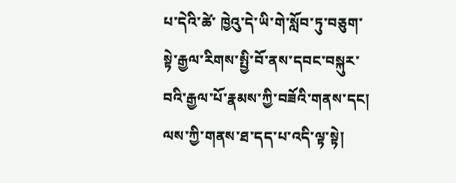པ་དེའི་ཚེ་ ཁྱེའུ་དེ་ཡི་གེ་སློབ་ཏུ་བཅུག་སྟེ་རྒྱལ་རིགས་སྤྱི་བོ་ནས་དབང་བསྐུར་བའི་རྒྱལ་པོ་རྣམས་ཀྱི་བཟོའི་གནས་དང། ལས་ཀྱི་གནས་ཐ་དད་པ་འདི་ལྟ་སྟེ།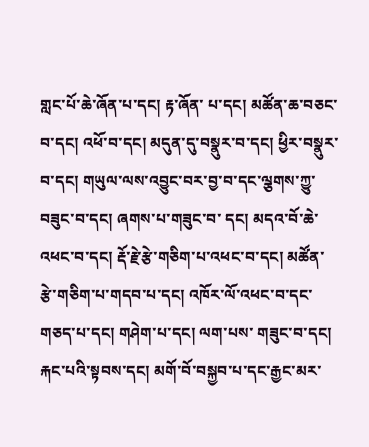གླང་པོ་ཆེ་ཞོན་པ་དང། རྟ་ཞོན་ པ་དང། མཚོན་ཆ་བཅང་བ་དང། འཕོ་བ་དང། མདུན་དུ་བསྣུར་བ་དང། ཕྱིར་བསྣུར་བ་དང། གཡུལ་ལས་འབྱུང་བར་བྱ་བ་དང་ལྕགས་ཀྱུ་བཟུང་བ་དང། ཞགས་པ་གཟུང་བ་ དང། མདའ་བོ་ཆེ་འཕང་བ་དང། རྡོ་རྗེ་རྩེ་གཅིག་པ་འཕང་བ་དང། མཚོན་རྩེ་གཅིག་པ་གདབ་པ་དང། འཁོར་ལོ་འཕང་བ་དང་གཅད་པ་དང། གཤེག་པ་དང། ལག་པས་ གཟུང་བ་དང། རྐང་པའི་སྟབས་དང། མགོ་བོ་བསྐྱབ་པ་དང་རྒྱང་མར་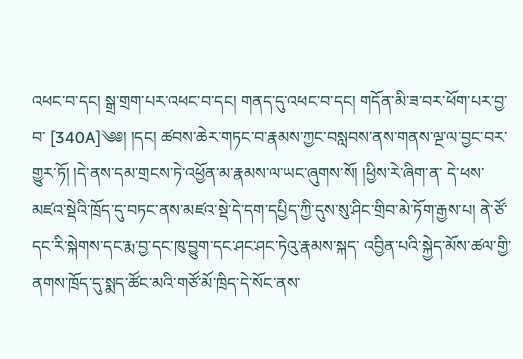འཕང་བ་དང། སྒྲ་གྲག་པར་འཕང་བ་དང། གནད་དུ་འཕང་བ་དང། གདོན་མི་ཟ་བར་ཕོག་པར་བྱ་བ་ [340A]༄༅། །དང། ཚབས་ཆེར་གཏང་བ་རྣམས་ཀྱང་བསླབས་ནས་གནས་ལྔ་ལ་བྱང་བར་གྱུར་ཏོ། །དེ་ནས་དམ་གྲངས་ཏེ་འཕྱོན་མ་རྣམས་ལ་ཡང་ཞུགས་སོ། །ཕྱིས་རེ་ཞིག་ན་ དེ་ཕས་མཛའ་སྡེའི་ཁྲོད་དུ་བཏང་ནས་མཛའ་སྡེ་དེ་དག་དཔྱིད་ཀྱི་དུས་སུ་ཤིང་གྲིབ་མེ་ཏོག་རྒྱས་པ། ནེ་ཙོ་དང་རི་སྐེགས་དང་རྨ་བྱ་དང་ཁུ་བྱུག་དང་ཤང་ཤང་ཏེའུ་རྣམས་སྐད་ འབྱིན་པའི་སྐྱེད་མོས་ཚལ་གྱི་ནགས་ཁྲོད་དུ་སྨད་ཚོང་མའི་གཙོ་མོ་ཁྲིད་དེ་སོང་ནས་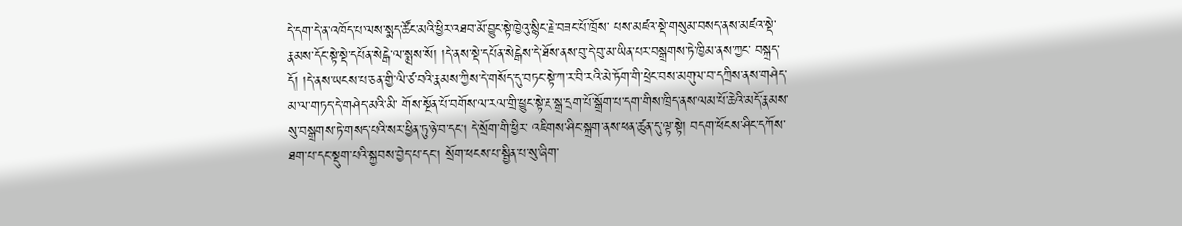དེ་དག་དེ་ན་འཁོད་པ་ལས་སྨད་ཚོང་མའི་ཕྱིར་འཐབ་མོ་བྱུང་སྟེ་ཁྱེའུ་སྙིང་རྗེ་བཟང་པོ་ཁྲོས་ པས་མཛའ་སྡེ་གསུམ་བསད་ནས་མཛའ་སྡེ་རྣམས་དོང་སྟེ་སྡེ་དཔོན་སེངྒེ་ལ་སྨྲས་སོ། །དེ་ནས་སྡེ་དཔོན་སེངྒེས་དེ་ཐོས་ནས་བུ་དེ་བུ་མ་ཡིན་པར་བསྒྲགས་ཏེ་ཁྱིམ་ནས་ཀྱང་ བསྐྲད་དོ། །དེ་ནས་ཡངས་པ་ཅན་གྱི་ལི་ཙ་བའི་རྣམས་ཀྱིས་དེ་གསོད་དུ་བཏང་སྟེ་ཀ་ར་བི་རའི་མེ་ཏོག་གི་ཕྲེང་བས་མགུལ་བ་དཀྲིས་ནས་གཤེད་མ་ལ་གཏད་དེ་གཤེད་མའི་མི་ གོས་སྔོན་པོ་བགོས་ལ་རལ་གྲི་ཕྱུང་སྟེ་རྔ་སྒྲ་དྲག་པོ་སྒྲོག་པ་དག་གིས་ཁྲིད་ནས་ལམ་པོ་ཆེའི་མདོ་རྣམས་སུ་བསྒྲགས་ཏེ་གསད་པའི་སར་ཕྱིན་ཏུ་ཉེ་བ་དང། དེ་སྲོག་གི་ཕྱིར་ འཇིགས་ཤིང་སྐྲག་ནས་ཕན་ཚུན་དུ་ལྟ་སྟེ། བདག་ཕོངས་ཤིང་དཀོས་ཐག་པ་དང་སྡུག་པའི་སྐྱབས་བྱེད་པ་དང། སྲོག་ཕངས་པ་སྦྱིན་པ་སུ་ཞིག་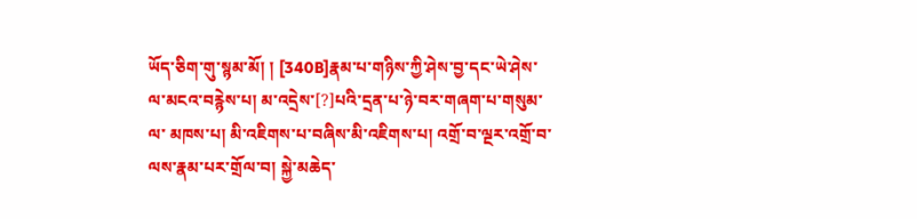ཡོད་ཅིག་གུ་སྙམ་མོ། ། [340B]རྣམ་པ་གཉིས་ཀྱི་ཤེས་བྱ་དང་ཡེ་ཤེས་ལ་མངའ་བརྙེས་པ། མ་འདྲེས་[?]པའི་དྲན་པ་ཉེ་བར་གཞག་པ་གསུམ་ལ་ མཁས་པ། མི་འཇིགས་པ་བཞིས་མི་འཇིགས་པ། འགྲོ་བ་ལྔར་འགྲོ་བ་ལས་རྣམ་པར་གྲོལ་བ། སྐྱེ་མཆེད་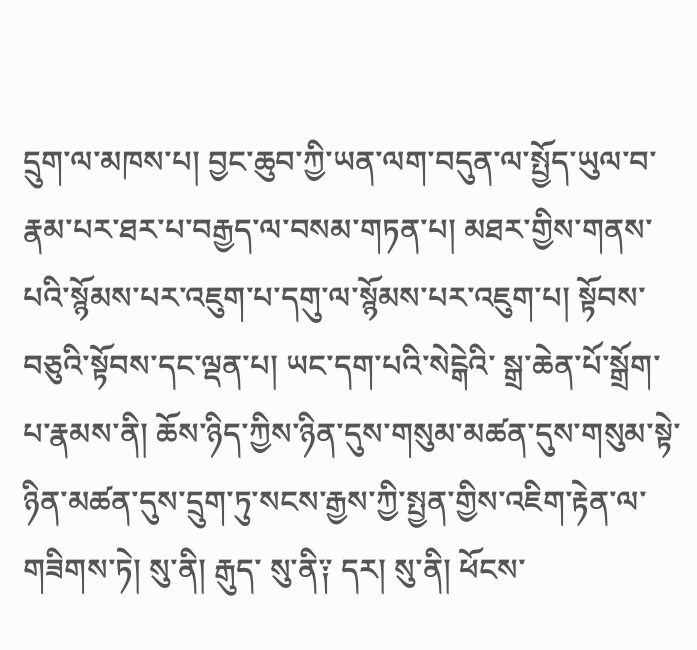དྲུག་ལ་མཁས་པ། བྱང་ཆུབ་ཀྱི་ཡན་ལག་བདུན་ལ་སྤྱོད་ཡུལ་བ་ རྣམ་པར་ཐར་པ་བརྒྱད་ལ་བསམ་གཏན་པ། མཐར་གྱིས་གནས་པའི་སྙོམས་པར་འཇུག་པ་དགུ་ལ་སྙོམས་པར་འཇུག་པ། སྟོབས་བཅུའི་སྟོབས་དང་ལྡན་པ། ཡང་དག་པའི་སེངྒེའི་ སྒྲ་ཆེན་པོ་སྒྲོག་པ་རྣམས་ནི། ཆོས་ཉིད་ཀྱིས་ཉིན་དུས་གསུམ་མཚན་དུས་གསུམ་སྟེ་ཉིན་མཚན་དུས་དྲུག་ཏུ་སངས་རྒྱས་ཀྱི་སྤྱན་གྱིས་འཇིག་རྟེན་ལ་གཟིགས་ཏེ། སུ་ནི། རྒུད་ སུ་ནི༑ དར། སུ་ནི། ཕོངས་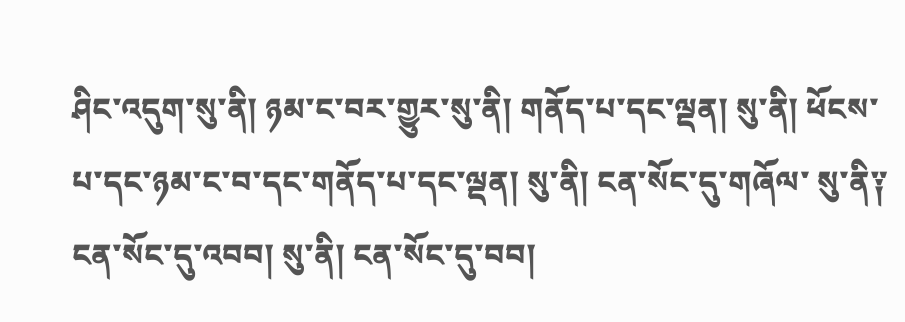ཤིང་འདུག་སུ་ནི། ཉམ་ང་བར་གྱུར་སུ་ནི། གནོད་པ་དང་ལྡན། སུ་ནི། ཕོངས་པ་དང་ཉམ་ང་བ་དང་གནོད་པ་དང་ལྡན། སུ་ནི། ངན་སོང་དུ་གཞོལ་ སུ་ནི༑ ངན་སོང་དུ་འབབ། སུ་ནི། ངན་སོང་དུ་བབ།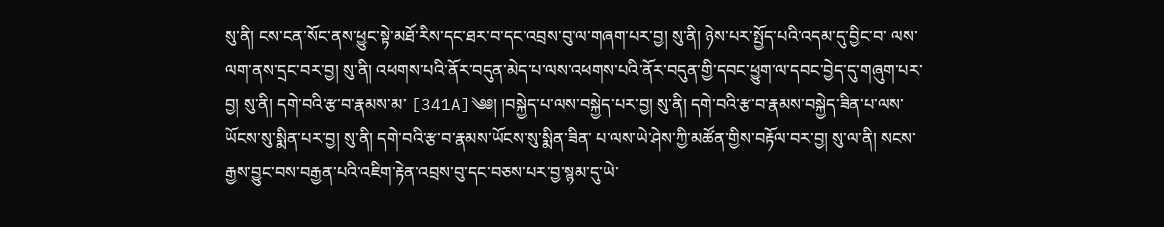སུ་ནི། ངས་ངན་སོང་ནས་ཕྱུང་སྟེ་མཐོ་རིས་དང་ཐར་བ་དང་འབྲས་བུ་ལ་གཞག་པར་བྱ། སུ་ནི། ཉེས་པར་སྤྱོད་པའི་འདམ་དུ་བྱིང་བ་ ལས་ལག་ནས་དྲང་བར་བྱ། སུ་ནི། འཕགས་པའི་ནོར་བདུན་མེད་པ་ལས་འཕགས་པའི་ནོར་བདུན་གྱི་དབང་ཕྱུག་ལ་དབང་བྱེད་དུ་གཞུག་པར་བྱ། སུ་ནི། དགེ་བའི་རྩ་བ་རྣམས་མ་ [341A]༄༅། །བསྐྱེད་པ་ལས་བསྐྱེད་པར་བྱ། སུ་ནི། དགེ་བའི་རྩ་བ་རྣམས་བསྐྱེད་ཟིན་པ་ལས་ཡོངས་སུ་སྨིན་པར་བྱ། སུ་ནི། དགེ་བའི་རྩ་བ་རྣམས་ཡོངས་སུ་སྨིན་ཟིན་ པ་ལས་ཡེ་ཤེས་ཀྱི་མཚོན་གྱིས་བརྟོལ་བར་བྱ། སུ་ལ་ནི། སངས་རྒྱས་བྱུང་བས་བརྒྱན་པའི་འཇིག་རྟེན་འབྲས་བུ་དང་བཅས་པར་བྱ་སྙམ་དུ་ཡེ་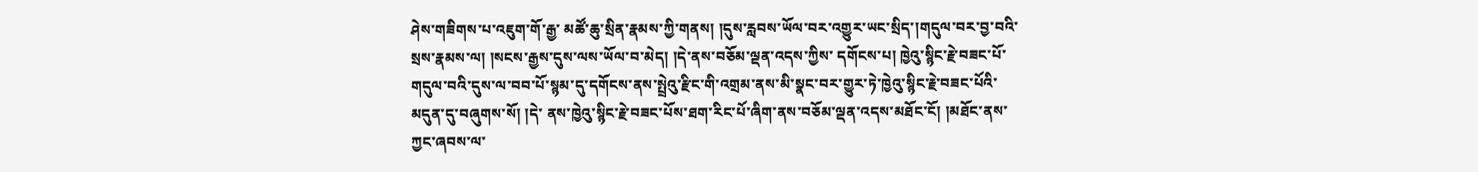ཤེས་གཟིགས་པ་འཇུག་གོ་རྒྱ་ མཚོ་ཆུ་སྲིན་རྣམས་ཀྱི་གནས། །དུས་རླབས་ཡོལ་བར་འགྱུར་ཡང་སྲིད་།གདུལ་བར་བྱ་བའི་སྲས་རྣམས་ལ། །སངས་རྒྱས་དུས་ལས་ཡོལ་བ་མེད། །དེ་ནས་བཅོམ་ལྡན་འདས་ཀྱིས་ དགོངས་པ། ཁྱེའུ་སྙིང་རྗེ་བཟང་པོ་གདུལ་བའི་དུས་ལ་བབ་པོ་སྙམ་དུ་དགོངས་ནས་སྤྲེའུ་རྫིང་གི་འགྲམ་ནས་མི་སྣང་བར་གྱུར་ཏེ་ཁྱེའུ་སྙིང་རྗེ་བཟང་པོའི་མདུན་དུ་བཞུགས་སོ། །དེ་ ནས་ཁྱེའུ་སྙིང་རྗེ་བཟང་པོས་ཐག་རིང་པོ་ཞིག་ནས་བཅོམ་ལྡན་འདས་མཐོང་ངོ། །མཐོང་ནས་ཀྱང་ཞབས་ལ་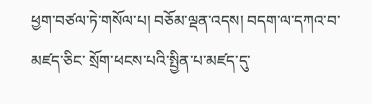ཕྱག་བཙལ་ཏེ་གསོལ་པ། བཅོམ་ལྡན་འདས། བདག་ལ་དཀའ་བ་མཛད་ཅིང་ སྲོག་ཕངས་པའི་སྤྱིན་པ་མཛད་དུ་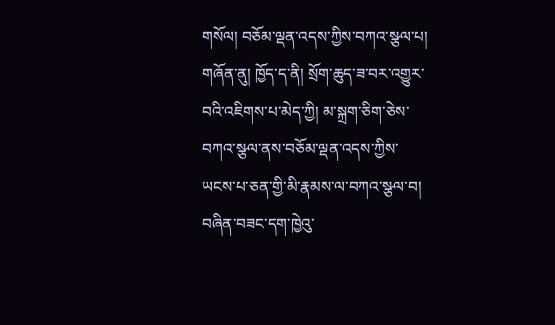གསོལ། བཅོམ་ལྡན་འདས་ཀྱིས་བཀའ་སྩལ་པ། གཞོན་ནུ། ཁྱོད་ད་ནི། སྲོག་ཆུད་ཟ་བར་འགྱུར་བའི་འཇིགས་པ་མེད་ཀྱི། མ་སྐྲག་ཅིག་ཅེས་ བཀའ་སྩལ་ནས་བཅོམ་ལྡན་འདས་ཀྱིས་ཡངས་པ་ཅན་གྱི་མི་རྣམས་ལ་བཀའ་སྩལ་བ། བཞིན་བཟང་དག་ཁྱེའུ་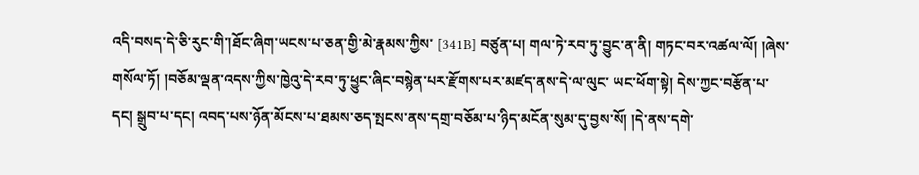འདི་བསད་དེ་ཅི་རུང་གི་།ཐོང་ཞིག་ཡངས་པ་ཅན་གྱི་མེ་རྣམས་ཀྱིས་ [341B] བཙུན་པ། གལ་ཏེ་རབ་ཏུ་བྱུང་ན་ནི། གཏང་བར་འཚལ་ལོ། །ཞེས་གསོལ་ཏོ། །བཅོམ་ལྡན་འདས་ཀྱིས་ཁྱེའུ་དེ་རབ་ཏུ་ཕྱུང་ཞིང་བསྙེན་པར་རྫོགས་པར་མཛད་ནས་དེ་ལ་ལུང་ ཡང་ཕོག་སྟེ། དེས་ཀྱང་བརྩོན་པ་དང། སྒྲུབ་པ་དང། འབད་པས་ཉོན་མོངས་པ་ཐམས་ཅད་སྤངས་ནས་དགྲ་བཅོམ་པ་ཉིད་མངོན་སུམ་དུ་བྱས་སོ། །དེ་ནས་དགེ་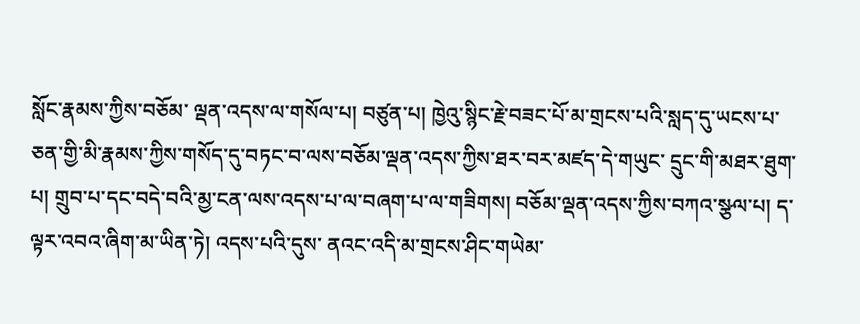སློང་རྣམས་ཀྱིས་བཅོམ་ ལྡན་འདས་ལ་གསོལ་པ། བཙུན་པ། ཁྱེའུ་སྙིང་རྗེ་བཟང་པོ་མ་གྲངས་པའི་སླད་དུ་ཡངས་པ་ཅན་གྱི་མི་རྣམས་ཀྱིས་གསོད་དུ་བཏང་བ་ལས་བཅོམ་ལྡན་འདས་ཀྱིས་ཐར་བར་མཛད་དེ་གཡུང་ དྲུང་གི་མཐར་ཐུག་པ། གྲུབ་པ་དང་བདེ་བའི་མྱ་ངན་ལས་འདས་པ་ལ་བཞག་པ་ལ་གཟིགས། བཅོམ་ལྡན་འདས་ཀྱིས་བཀའ་སྩལ་པ། ད་ལྟར་འབའ་ཞིག་མ་ཡིན་ཏེ། འདས་པའི་དུས་ ནའང་འདི་མ་གྲངས་ཤིང་གཡེམ་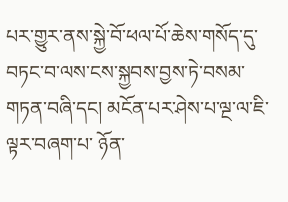པར་གྱུར་ནས་སྐྱེ་བོ་ཕལ་པོ་ཆེས་གསོད་དུ་བཏང་བ་ལས་ངས་སྐྱབས་བྱས་ཏེ་བསམ་གཏན་བཞི་དང། མངོན་པར་ཤེས་པ་ལྔ་ལ་ཇི་ལྟར་བཞག་པ་ ཉོན་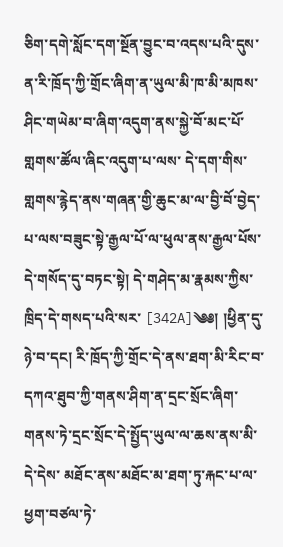ཅིག་དགེ་སློང་དག་སྔོན་བྱུང་བ་འདས་པའི་དུས་ན་རི་ཁྲོད་ཀྱི་གྲོང་ཞིག་ན་ཡུལ་མི་ཁ་མི་མཁས་ཤིང་གཡེམ་བ་ཞིག་འདུག་ནས་སྐྱེ་བོ་མང་པོ་གླགས་ཚོལ་ཞིང་འདུག་པ་ལས་ དེ་དག་གིས་གླགས་རྙེད་ནས་གཞན་གྱི་ཆུང་མ་ལ་བྱི་བོ་བྱེད་པ་ལས་བཟུང་སྟེ་རྒྱལ་པོ་ལ་ཕུལ་ནས་རྒྱལ་པོས་དེ་གསོད་དུ་བཏང་སྟེ། དེ་གཤེད་མ་རྣམས་ཀྱིས་ཁྲིད་དེ་གསད་པའི་སར་ [342A]༄༅། །ཕྱིན་དུ་ཉེ་བ་དང། རི་ཁྲོད་ཀྱི་གྲོང་དེ་ནས་ཐག་མི་རིང་བ་དཀའ་ཐུབ་ཀྱི་གནས་ཤིག་ན་དྲང་སྲོང་ཞིག་གནས་ཏེ་དྲང་སྲོང་དེ་སྤྱོད་ཡུལ་ལ་ཆས་ནས་མི་དེ་དེས་ མཐོང་ནས་མཐོང་མ་ཐག་ཏུ་རྐང་པ་ལ་ཕྱག་བཙལ་ཏེ་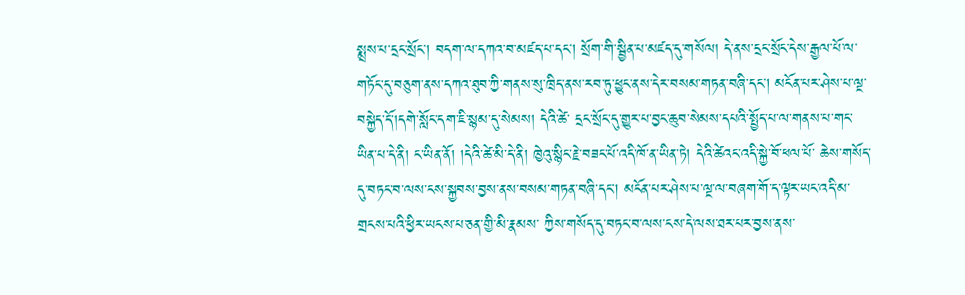སྨྲས་པ་དྲང་སྲོང། བདག་ལ་དཀའ་བ་མཛད་པ་དང། སྲོག་གི་སྦྱིན་པ་མཛད་དུ་གསོལ། དེ་ནས་དྲང་སྲོང་དེས་རྒྱལ་པོ་ལ་ གཏོང་དུ་བཅུག་ནས་དཀའ་ཐུབ་ཀྱི་གནས་སུ་ཁྲིད་ནས་རབ་ཏུ་ཕྱུང་ནས་དེར་བསམ་གཏན་བཞི་དང། མངོན་པར་ཤེས་པ་ལྔ་བསྐྱེད་དོ་།དགེ་སློང་དག་ཇི་སྙམ་དུ་སེམས། དེའི་ཚེ་ དྲང་སྲོང་དུ་གྱུར་པ་བྱང་ཆུབ་སེམས་དཔའི་སྤྱོད་པ་ལ་གནས་པ་གང་ཡིན་པ་དེ་ནི། ང་ཡིན་ནོ། །དེའི་ཚེ་མི་དེ་ནི། ཁྱེའུ་སྙིང་རྗེ་བཟང་པོ་འདི་ཁོ་ན་ཡིན་ཏེ། དེའི་ཚེའང་འདི་སྐྱེ་བོ་ཕལ་པོ་ ཆེས་གསོད་དུ་བཏང་བ་ལས་ངས་སྐྱབས་བྱས་ནས་བསམ་གཏན་བཞི་དང། མངོན་པར་ཤེས་པ་ལྔ་ལ་བཞག་གོ་ད་ལྟར་ཡང་འདི་མ་གྲངས་པའི་ཕྱིར་ཡངས་པ་ཅན་གྱི་མི་རྣམས་ ཀྱིས་གསོད་དུ་བཏང་བ་ལས་ངས་དེ་ལས་ཐར་པར་བྱས་ནས་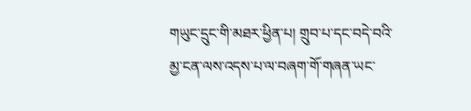གཡུང་དྲུང་གི་མཐར་ཕྱིན་པ། གྲུབ་པ་དང་བདེ་བའི་མྱ་ངན་ལས་འདས་པ་ལ་བཞག་གོ་གཞན་ཡང་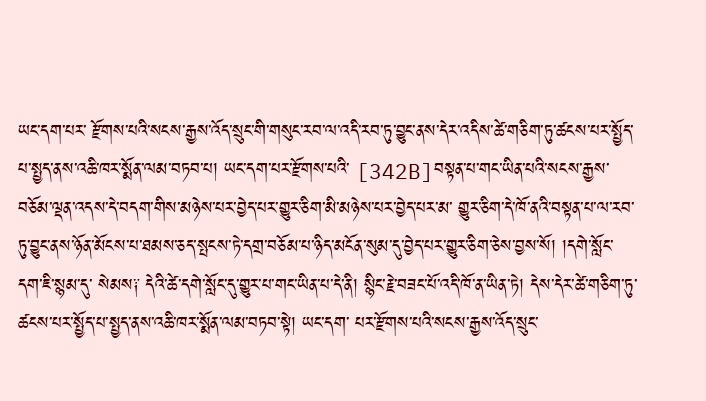ཡང་དག་པར་ རྫོགས་པའི་སངས་རྒྱས་འོད་སྲུང་གི་གསུང་རབ་ལ་འདི་རབ་ཏུ་བྱུང་ནས་དེར་འདིས་ཚེ་གཅིག་ཏུ་ཚངས་པར་སྤྱོད་པ་སྤྱད་ནས་འཆི་ཁར་སྨོན་ལམ་བཏབ་པ། ཡང་དག་པར་རྫོགས་པའི་ [342B]བསྟན་པ་གང་ཡིན་པའི་སངས་རྒྱས་བཅོམ་ལྡན་འདས་དེ་བདག་གིས་མཉེས་པར་བྱེད་པར་གྱུར་ཅིག་མི་མཉེས་པར་བྱེད་པར་མ་ གྱུར་ཅིག་དེ་ཁོ་ནའི་བསྟན་པ་ལ་རབ་ཏུ་བྱུང་ནས་ཉོན་མོངས་པ་ཐམས་ཅད་སྤངས་ཏེ་དགྲ་བཅོམ་པ་ཉིད་མངོན་སུམ་དུ་བྱེད་པར་གྱུར་ཅིག་ཅེས་བྱས་སོ། །དགེ་སློང་དག་ཇི་སྙམ་དུ་ སེམས༑ དེའི་ཚེ་དགེ་སློང་དུ་གྱུར་པ་གང་ཡིན་པ་དེ་ནི། སྙིང་རྗེ་བཟང་པོ་འདི་ཁོ་ན་ཡིན་ཏེ། དེས་དེར་ཚེ་གཅིག་ཏུ་ཚངས་པར་སྤྱོད་པ་སྤྱད་ནས་འཆི་ཁར་སྨོན་ལམ་བཏབ་སྟེ། ཡང་དག་ པར་རྫོགས་པའི་སངས་རྒྱས་འོད་སྲུང་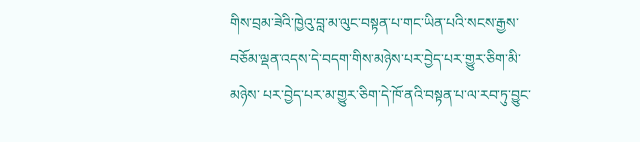གིས་བྲམ་ཟེའི་ཁྱེའུ་བླ་མ་ལུང་བསྟན་པ་གང་ཡིན་པའི་སངས་རྒྱས་བཅོམ་ལྡན་འདས་དེ་བདག་གིས་མཉེས་པར་བྱེད་པར་གྱུར་ཅིག་མི་མཉེས་ པར་བྱེད་པར་མ་གྱུར་ཅིག་དེ་ཁོ་ནའི་བསྟན་པ་ལ་རབ་ཏུ་བྱུང་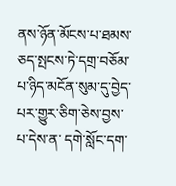ནས་ཉོན་མོངས་པ་ཐམས་ཅད་སྤངས་ཏེ་དགྲ་བཅོམ་པ་ཉིད་མངོན་སུམ་དུ་བྱེད་པར་གྱུར་ཅིག་ཅེས་བྱས་པ་དེས་ན་ དགེ་སློང་དག་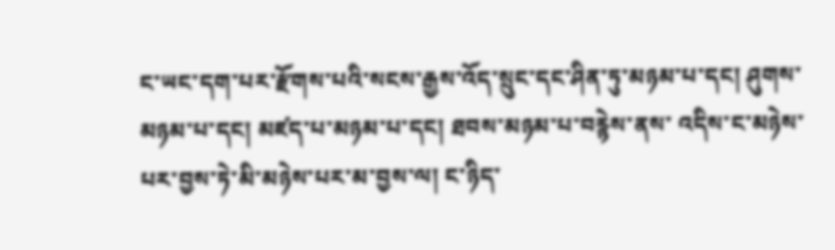ང་ཡང་དག་པར་རྫོགས་པའི་སངས་རྒྱས་འོད་སྲུང་དང་ཤིན་ཏུ་མཉམ་པ་དང། ཤུགས་མཉམ་པ་དང། མཛད་པ་མཉམ་པ་དང། ཐབས་མཉམ་པ་བརྙེས་ནས་ འདིས་ང་མཉེས་པར་བྱས་ཏེ་མི་མཉེས་པར་མ་བྱས་ལ། ང་ཉིད་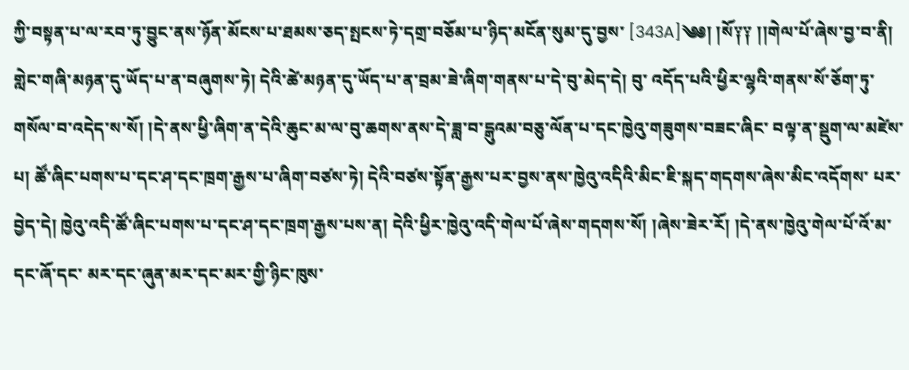ཀྱི་བསྟན་པ་ལ་རབ་ཏུ་བྱུང་ནས་ཉོན་མོངས་པ་ཐམས་ཅད་སྤངས་ཏེ་དགྲ་བཅོམ་པ་ཉིད་མངོན་སུམ་དུ་བྱས་ [343A]༄༅། །སོ༑༑ །།གེལ་པོ་ཞེས་བྱ་བ་ནི། གླེང་གཞི་མཉན་དུ་ཡོད་པ་ན་བཞུགས་ཏེ། དེའི་ཚེ་མཉན་དུ་ཡོད་པ་ན་བྲམ་ཟེ་ཞིག་གནས་པ་དེ་བུ་མེད་དེ། བུ་ འདོད་པའི་ཕྱིར་ལྷའི་གནས་སོ་ཅོག་ཏུ་གསོལ་བ་འདེད་ས་སོ། །དེ་ནས་ཕྱི་ཞིག་ན་དེའི་ཆུང་མ་ལ་བུ་ཆགས་ནས་དེ་ཟླ་བ་དྒུའམ་བཅུ་ལོན་པ་དང་ཁྱེའུ་གཟུགས་བཟང་ཞིང་ བལྟ་ན་སྡུག་ལ་མཛེས་པ། ཚོ་ཞིང་པགས་པ་དང་ཤ་དང་ཁྲག་རྒྱས་པ་ཞིག་བཙས་ཏེ། དེའི་བཙས་སྟོན་རྒྱས་པར་བྱས་ནས་ཁྱེའུ་འདིའི་མིང་ཇི་སྐད་གདགས་ཞེས་མིང་འདོགས་ པར་བྱེད་དེ། ཁྱེའུ་འདི་ཚོ་ཞིང་པགས་པ་དང་ཤ་དང་ཁྲག་རྒྱས་པས་ན། དེའི་ཕྱིར་ཁྱེའུ་འདི་གེལ་པོ་ཞེས་གདགས་སོ། །ཞེས་ཟེར་རོ། །དེ་ནས་ཁྱེའུ་གེལ་པོ་འོ་མ་དང་ཞོ་དང་ མར་དང་ཞུན་མར་དང་མར་གྱི་ཉིང་ཁུས་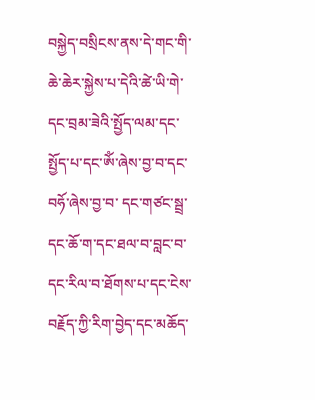བསྐྱེད་བསྲིངས་ནས་དེ་གང་གི་ཆེ་ཆེར་སྐྱེས་པ་དེའི་ཚེ་ཡི་གེ་དང་བྲམ་ཟེའི་སྤྱོད་ལམ་དང་སྤྱོད་པ་དང་ཨོཾ་ཞེས་བྱ་བ་དང་བཧོ་ཞེས་བྱ་བ་ དང་གཙང་སྦྲ་དང་ཆོ་ག་དང་ཐལ་བ་བླང་བ་དང་རིལ་བ་ཐོགས་པ་དང་ངེས་བརྗོད་ཀྱི་རིག་བྱེད་དང་མཆོད་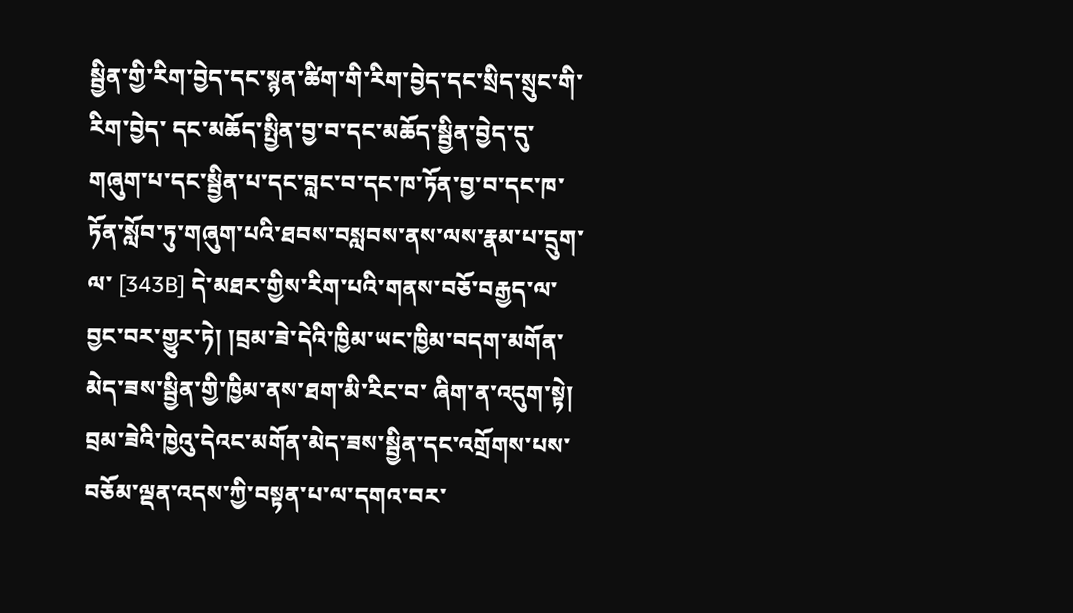སྦྱིན་གྱི་རིག་བྱེད་དང་སྙན་ཚིག་གི་རིག་བྱེད་དང་སྲིད་སྲུང་གི་རིག་བྱེད་ དང་མཆོད་སྤྱིན་བྱ་བ་དང་མཆོད་སྦྱིན་བྱེད་དུ་གཞུག་པ་དང་སྦྱིན་པ་དང་བླང་བ་དང་ཁ་ཏོན་བྱ་བ་དང་ཁ་ཏོན་སློབ་ཏུ་གཞུག་པའི་ཐབས་བསླབས་ནས་ལས་རྣམ་པ་དྲུག་ལ་ [343B] དེ་མཐར་གྱིས་རིག་པའི་གནས་བཅོ་བརྒྱད་ལ་བྱང་བར་གྱུར་ཏེ། །བྲམ་ཟེ་དེའི་ཁྱིམ་ཡང་ཁྱིམ་བདག་མགོན་མེད་ཟས་སྦྱིན་གྱི་ཁྱིམ་ནས་ཐག་མི་རིང་བ་ ཞིག་ན་འདུག་སྟེ། བྲམ་ཟེའི་ཁྱེའུ་དེའང་མགོན་མེད་ཟས་སྦྱིན་དང་འགྲོགས་པས་བཅོམ་ལྡན་འདས་ཀྱི་བསྟན་པ་ལ་དགའ་བར་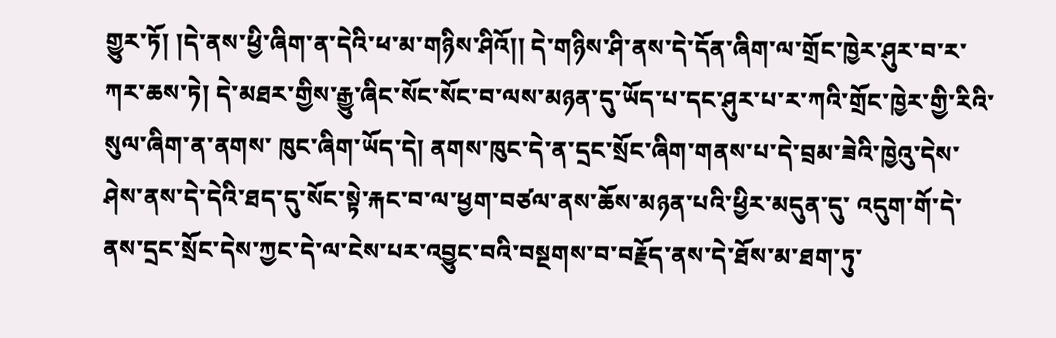གྱུར་ཏོ། །དེ་ནས་ཕྱི་ཞིག་ན་དེའི་ཕ་མ་གཉིས་ཤིའོ།། དེ་གཉིས་ཤི་ནས་དེ་དོན་ཞིག་ལ་གྲོང་ཁྱེར་ཤུར་བ་ར་ཀར་ཆས་ཏེ། དེ་མཐར་གྱིས་རྒྱུ་ཞིང་སོང་སོང་བ་ལས་མཉན་དུ་ཡོད་པ་དང་ཤུར་པ་ར་ཀའི་གྲོང་ཁྱེར་གྱི་རིའི་སུལ་ཞིག་ན་ནགས་ ཁུང་ཞིག་ཡོད་དེ། ནགས་ཁུང་དེ་ན་དྲང་སྲོང་ཞིག་གནས་པ་དེ་བྲམ་ཟེའི་ཁྱེའུ་དེས་ཤེས་ནས་དེ་དེའི་ཐད་དུ་སོང་སྟེ་རྐང་བ་ལ་ཕྱག་བཙལ་ནས་ཆོས་མཉན་པའི་ཕྱིར་མདུན་དུ་ འདུག་གོ་དེ་ནས་དྲང་སྲོང་དེས་ཀྱང་དེ་ལ་ངེས་པར་འབྱུང་བའི་བསྔགས་བ་བརྗོད་ནས་དེ་ཐོས་མ་ཐག་ཏུ་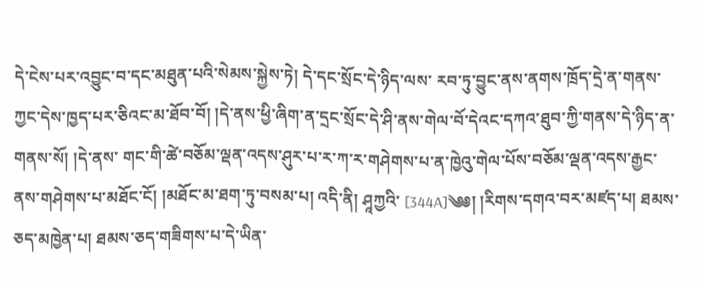དེ་ངེས་པར་འབྱུང་བ་དང་མཐུན་པའི་སེམས་སྐྱེས་ཏེ། དེ་དང་སྲོང་དེ་ཉིད་ལས་ རབ་ཏུ་བྱུང་ནས་ནགས་ཁྲོད་དྲེ་ན་གནས་ཀྱང་དེས་ཁྱད་པར་ཅིའང་མ་ཐོབ་བོ། །དེ་ནས་ཕྱི་ཞིག་ན་དྲང་སྲོང་དེ་ཤི་ནས་གེལ་བོ་དེའང་དཀའ་ཐུབ་ཀྱི་གནས་དེ་ཉིད་ན་གནས་སོ། །དེ་ནས་ གང་གི་ཚེ་བཅོམ་ལྡན་འདས་ཤུར་པ་ར་ཀ་ར་གཤེགས་པ་ན་ཁྱེའུ་གེལ་པོས་བཅོམ་ལྡན་འདས་རྒྱང་ནས་གཤེགས་པ་མཐོང་ངོ། །མཐོང་མ་ཐག་ཏུ་བསམ་པ། འདི་ནི། ཤཱཀྱའི་ [344A]༄༅། །རིགས་དགའ་བར་མཛད་པ། ཐམས་ཅད་མཁྱེན་པ། ཐམས་ཅད་གཟིགས་པ་དེ་ཡིན་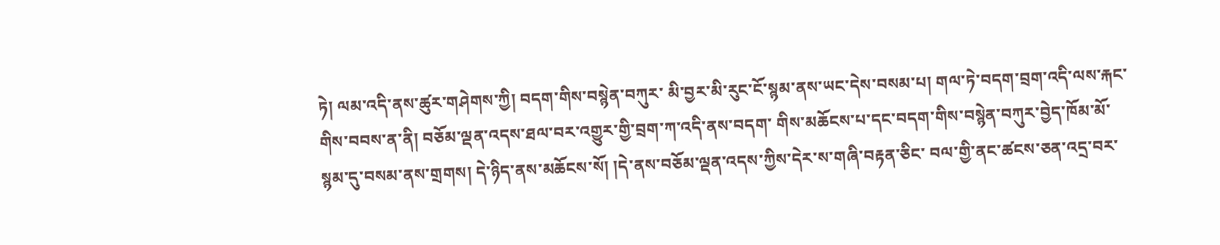ཏེ། ལམ་འདི་ནས་ཚུར་གཤེགས་ཀྱི། བདག་གིས་བསྙེན་བཀུར་ མི་བྱར་མི་རུང་ངོ་སྙམ་ནས་ཡང་དེས་བསམ་པ། གལ་ཏེ་བདག་བྲག་འདི་ལས་རྐང་གིས་བབས་ན་ནི། བཅོམ་ལྡན་འདས་ཐལ་བར་འགྱུར་གྱི་བྲག་ཀ་འདི་ནས་བདག་ གིས་མཆོངས་པ་དང་བདག་གིས་བསྙེན་བཀུར་བྱེད་ཁོམ་མོ་སྙམ་དུ་བསམ་ནས་གྲགས། དེ་ཉིད་ནས་མཆོངས་སོ། །དེ་ནས་བཅོམ་ལྡན་འདས་ཀྱིས་དེར་ས་གཞི་བརྟན་ཅིང་ བལ་གྱི་ནང་ཚངས་ཅན་འདྲ་བར་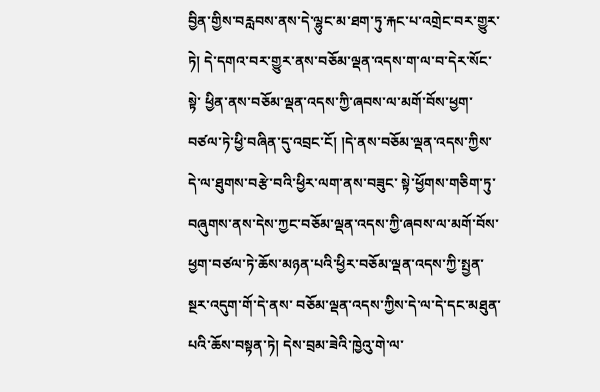བྱིན་གྱིས་བརླབས་ནས་དེ་ལྷུང་མ་ཐག་ཏུ་རྐང་པ་འགྲེང་བར་གྱུར་ཏེ། དེ་དགའ་བར་གྱུར་ནས་བཅོམ་ལྡན་འདས་ག་ལ་བ་དེར་སོང་སྟེ་ ཕྱིན་ནས་བཅོམ་ལྡན་འདས་ཀྱི་ཞབས་ལ་མགོ་བོས་ཕྱག་བཙལ་ཏེ་ཕྱི་བཞིན་དུ་འབྲང་ངོ། །དེ་ནས་བཅོམ་ལྡན་འདས་ཀྱིས་དེ་ལ་ཐུགས་བརྩེ་བའི་ཕྱིར་ལག་ནས་བཟུང་ སྟེ་ཕྱོགས་གཅིག་ཏུ་བཞུགས་ནས་དེས་ཀྱང་བཅོམ་ལྡན་འདས་ཀྱི་ཞབས་ལ་མགོ་བོས་ཕྱག་བཙལ་ཏེ་ཆོས་མཉན་པའི་ཕྱིར་བཅོམ་ལྡན་འདས་ཀྱི་སྤྱན་སྔར་འདུག་གོ་དེ་ནས་ བཅོམ་ལྡན་འདས་ཀྱིས་དེ་ལ་དེ་དང་མཐུན་པའི་ཆོས་བསྟན་ཏེ། དེས་བྲམ་ཟེའི་ཁྱེའུ་གེ་ལ་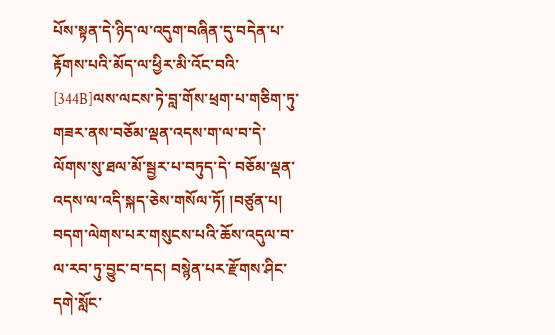པོས་སྟན་དེ་ཉིད་ལ་འདུག་བཞིན་དུ་བདེན་པ་རྟོགས་པའི་མོད་ལ་ཕྱིར་མི་འོང་བའི་ [344B]ལས་ལངས་ཏེ་བླ་གོས་ཕྲག་པ་གཅིག་ཏུ་གཟར་ནས་བཅོམ་ལྡན་འདས་ག་ལ་བ་དེ་ལོགས་སུ་ཐལ་མོ་སྦྱར་པ་བཏུད་དེ་ བཅོམ་ལྡན་འདས་ལ་འདི་སྐད་ཅེས་གསོལ་ཏོ། །བཙུན་པ། བདག་ལེགས་པར་གསུངས་པའི་ཆོས་འདུལ་བ་ལ་རབ་ཏུ་བྱུང་བ་དང། བསྙེན་པར་རྫོགས་ཤིང་དགེ་སློང་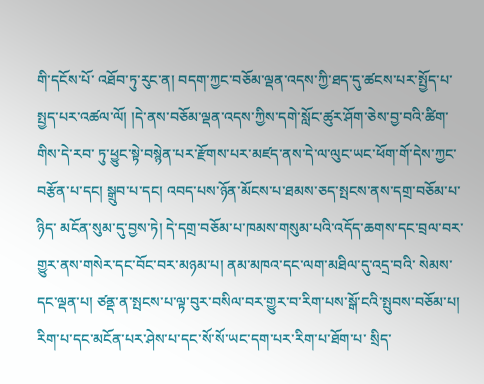གི་དངོས་པོ་ འཐོབ་ཏུ་རུང་ན། བདག་ཀྱང་བཅོམ་ལྡན་འདས་ཀྱི་ཐད་དུ་ཚངས་པར་སྤྱོད་པ་སྤྱད་པར་འཚལ་ལོ། །དེ་ནས་བཅོམ་ལྡན་འདས་ཀྱིས་དགེ་སློང་ཚུར་ཤོག་ཅེས་བྱ་བའི་ཚིག་གིས་དེ་རབ་ ཏུ་ཕྱུང་སྟེ་བསྙེན་པར་རྫོགས་པར་མཛད་ནས་དེ་ལ་ལུང་ཡང་ཕོག་གོ་དེས་ཀྱང་བརྩོན་པ་དང། སྒྲུབ་པ་དང། འབད་པས་ཉོན་མོངས་པ་ཐམས་ཅད་སྤངས་ནས་དགྲ་བཅོམ་པ་ཉིད་ མངོན་སུམ་དུ་བྱས་ཏེ། དེ་དགྲ་བཅོམ་པ་ཁམས་གསུམ་པའི་འདོད་ཆགས་དང་བྲལ་བར་གྱུར་ནས་གསེར་དང་བོང་བར་མཉམ་པ། ནམ་མཁའ་དང་ལག་མཐིལ་དུ་འདྲ་བའི་ སེམས་དང་ལྡན་པ། ཙནྡ་ན་སྤངས་པ་ལྟ་བུར་བསིལ་བར་གྱུར་བ་རིག་པས་སྒོ་ངའི་སྤུབས་བཅོམ་པ། རིག་པ་དང་མངོན་པར་ཤེས་པ་དང་སོ་སོ་ཡང་དག་པར་རིག་པ་ཐོག་པ་ སྲིད་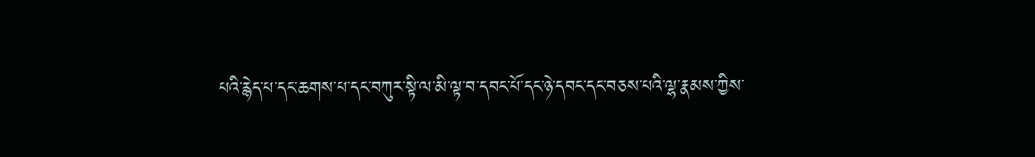པའི་རྙེད་པ་དང་ཆགས་པ་དང་བཀུར་སྟི་ལ་མི་ལྟ་བ་དབང་པོ་དང་ཉེ་དབང་དང་བཅས་པའི་ལྷ་རྣམས་ཀྱིས་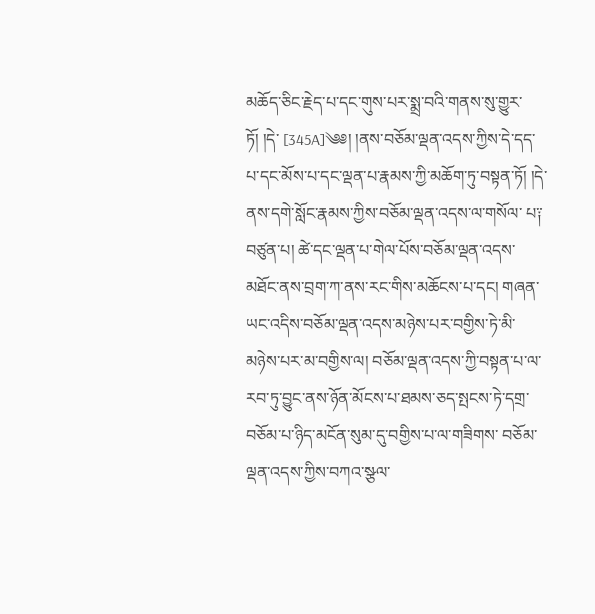མཆོད་ཅིང་རྗེད་པ་དང་གུས་པར་སྨྲ་བའི་གནས་སུ་གྱུར་ཏོ། །དེ་ [345A]༄༅། །ནས་བཅོམ་ལྡན་འདས་ཀྱིས་དེ་དད་པ་དང་མོས་པ་དང་ལྡན་པ་རྣམས་ཀྱི་མཆོག་ཏུ་བསྟན་ཏོ། །དེ་ནས་དགེ་སློང་རྣམས་ཀྱིས་བཅོམ་ལྡན་འདས་ལ་གསོལ་ པ༑ བཙུན་པ། ཚེ་དང་ལྡན་པ་གེལ་པོས་བཅོམ་ལྡན་འདས་མཐོང་ནས་བྲག་ཀ་ནས་རང་གིས་མཆོངས་པ་དང། གཞན་ཡང་འདིས་བཅོམ་ལྡན་འདས་མཉེས་པར་བགྱིས་ཏེ་མི་ མཉེས་པར་མ་བགྱིས་ལ། བཅོམ་ལྡན་འདས་ཀྱི་བསྟན་པ་ལ་རབ་ཏུ་བྱུང་ནས་ཉོན་མོངས་པ་ཐམས་ཅད་སྤངས་ཏེ་དགྲ་བཅོམ་པ་ཉིད་མངོན་སུམ་དུ་བགྱིས་པ་ལ་གཟིགས་ བཅོམ་ལྡན་འདས་ཀྱིས་བཀའ་སྩལ་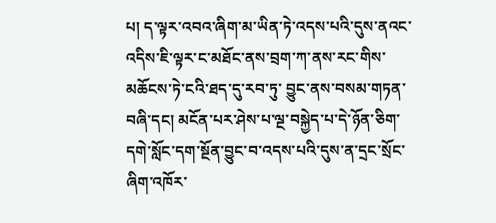པ། ད་ལྟར་འབའ་ཞིག་མ་ཡིན་ཏེ་འདས་པའི་དུས་ནའང་འདིས་ཇི་ལྟར་ང་མཐོང་ནས་བྲག་ཀ་ནས་རང་གིས་མཆོངས་ཏེ་ངའི་ཐད་དུ་རབ་ཏུ་ བྱུང་ནས་བསམ་གཏན་བཞི་དང། མངོན་པར་ཤེས་པ་ལྔ་བསྐྱེད་པ་དེ་ཉོན་ཅིག་དགེ་སློང་དག་སྔོན་བྱུང་བ་འདས་པའི་དུས་ན་དྲང་སྲོང་ཞིག་འཁོར་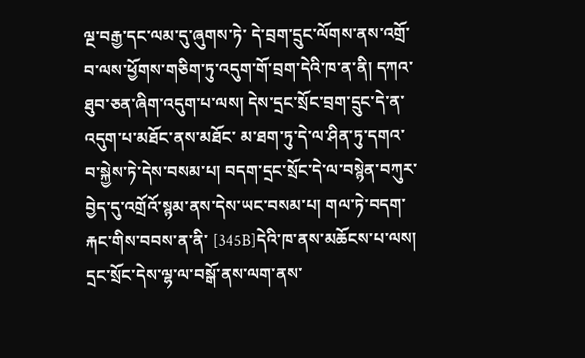ལྔ་བརྒྱ་དང་ལམ་དུ་ཞུགས་ཏེ་ དེ་བྲག་དྲུང་ལོགས་ནས་འགྲོ་བ་ལས་ཕྱོགས་གཅིག་ཏུ་འདུག་གོ་བྲག་དེའི་ཁ་ན་ནི། དཀའ་ཐུབ་ཅན་ཞིག་འདུག་པ་ལས། དེས་དྲང་སྲོང་བྲག་དྲུང་དེ་ན་འདུག་པ་མཐོང་ནས་མཐོང་ མ་ཐག་ཏུ་དེ་ལ་ཤིན་ཏུ་དགའ་བ་སྐྱེས་ཏེ་དེས་བསམ་པ། བདག་དྲང་སྲོང་དེ་ལ་བསྙེན་བཀུར་བྱེད་དུ་འགྲོའོ་སྙམ་ནས་དེས་ཡང་བསམ་པ། གལ་ཏེ་བདག་རྐང་གིས་བབས་ན་ནི་ [345B]དེའི་ཁ་ནས་མཆོངས་པ་ལས། དྲང་སྲོང་དེས་ལྷ་ལ་བསྒོ་ནས་ལག་ནས་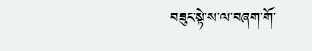བཟུང་སྟེ་ས་ལ་བཞག་གོ་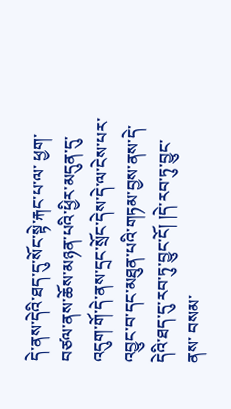དེ་ནས་དེའི་ཐད་དུ་སོང་སྟེ་རྐང་པ་ལ་ ཕྱག་བཙལ་ནས་ཆོས་མཉན་པའི་ཕྱིར་མདུན་དུ་འདུག་གོ་དེ་ནས་དྲང་སྲོང་དེས་དེ་ལ་ངེས་པར་འབྱུང་བ་དང་མཐུན་པའི་གཏམ་བྱས་ནས་དེ་དེའི་ཐད་དུ་རབ་ཏུ་བྱུང་ངོ། །དེ་རབ་ཏུ་བྱུང་ནས་ བསམ་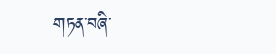གཏན་བཞི་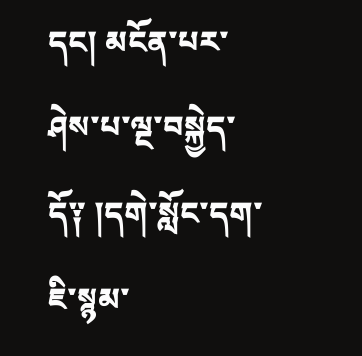དང། མངོན་པར་ཤེས་པ་ལྔ་བསྐྱེད་དོ༑ །དགེ་སློང་དག་ཇི་སྙམ་